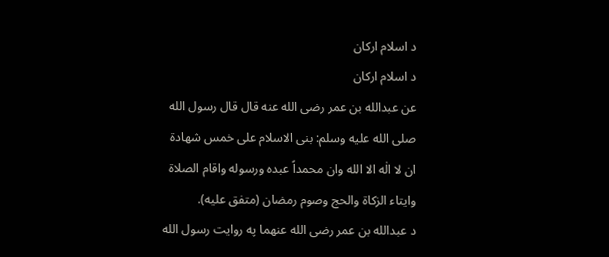د اسلام ارکان
د اسلام ارکان
عن عبدالله بن عمر رضى الله عنه قال قال رسول الله صلى الله عليه وسلم: بنى الاسلام على خمس شهادة ان لا الٰه الا الله وان محمداً عبده ورسوله واقام الصلاة وايتاء الزکاة والحج وصوم رمضان (متفق عليه).
د عبدالله بن عمر رضى الله عنهما په روايت رسول الله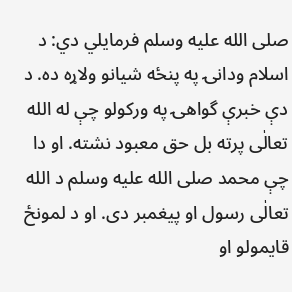صلى الله عليه وسلم فرمايلي دي: د اسلام ودانۍ په پنځه شيانو ولاړه ده. د دې خبرې گواهۍ په ورکولو چې له الله تعالٰى پرته بل حق معبود نشته. او دا چې محمد صلى الله عليه وسلم د الله تعالٰى رسول او پيغمبر دى. او د لمونځ قايمولو او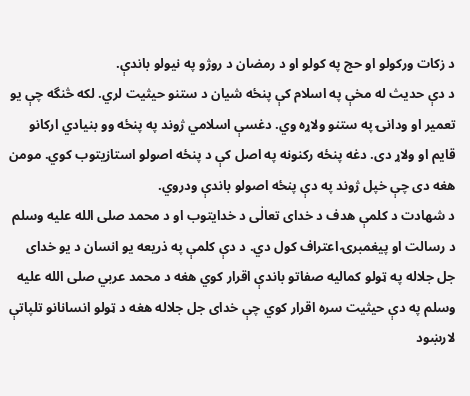د زکات ورکولو او حج په کولو او د رمضان د روژو په نيولو باندې.
د دې حديث له مخې په اسلام کې پنځه شيان د ستنو حيثيت لري. لکه څنگه چې يو تعمير او ودانۍ په ستنو ولاړه وي. دغسې اسلامي ژوند په پنځه وو بنيادي ارکانو قايم او ولاړ دى. دغه پنځه رکنونه په اصل کې د پنځه اصولو استازيتوب کوي. مومن هغه دى چې خپل ژوند په دې پنځه اصولو باندې ودروي.
د شهادت د کلمې هدف د خداى تعالٰى د خدايتوب او د محمد صلى الله عليه وسلم د رسالت او پيغمبرۍ اعتراف کول دي. د دې کلمې په ذريعه يو انسان د يو خداى جل جلاله په ټولو کماليه صفاتو باندې اقرار کوي هغه د محمد عربي صلى الله عليه وسلم په دې حيثيت سره اقرار کوي چې خداى جل جلاله هغه د ټولو انسانانو تلپاتې لارښود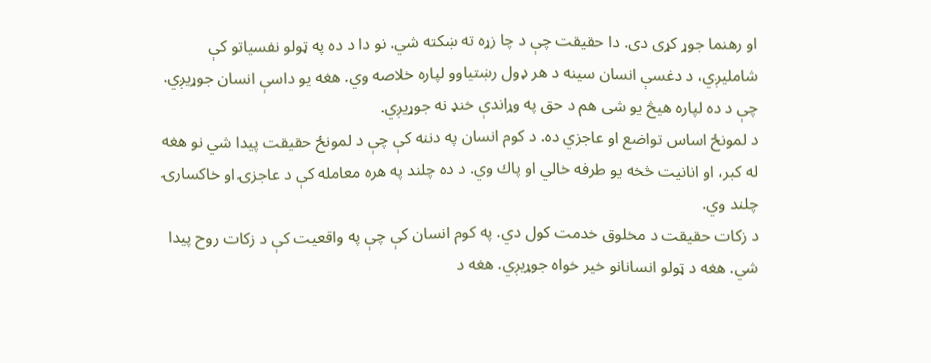او رهنما جوړ کړى دى. دا حقيقت چې د چا زړه ته ښکته شي. نو دا د ده په ټولو نفسياتو کې شامليږي، د دغسې انسان سينه د هر ډول رښتياوو لپاره خلاصه وي. هغه يو داسې انسان جوړيږي. چې د ده لپاره هيڅ يو شى هم د حق په وړاندې خنډ نه جوړيږي.
د لمونځ اساس تواضع او عاجزي ده. د کوم انسان په دننه کې چې د لمونځ حقيقت پيدا شي نو هغه له کبر، او انانيت څخه يو طرفه خالي او پاك وي. د ده چلند په هره معامله کې د عاجزۍ او خاکسارۍ چلند وي.
د زکات حقيقت د مخلوق خدمت کول دي. په کوم انسان کې چې په واقعيت کې د زکات روح پيدا شي. هغه د ټولو انسانانو خير خواه جوړيږي. هغه د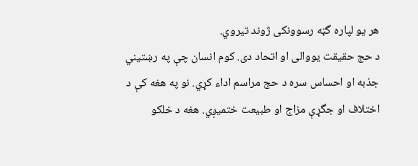هر يو لپاره گټه رسوونکى ژوند تيروي.
د حج حقيقت يووالى او اتحاد دى. کوم انسان چې په رښتيني جذبه او احساس سره د حج مراسم اداء کړي. نو په هغه کې د اختلاف او جگړې مزاج او طبيعت ختميږي. هغه د خلکو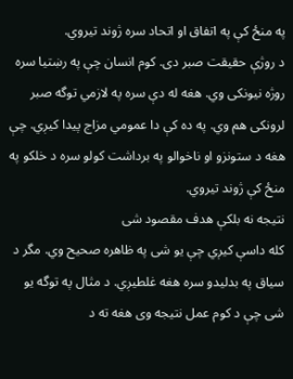په منځ کې په اتفاق او اتحاد سره ژوند تيروي.
د روژې حقيقت صبر دى. کوم انسان چې په رښتيا سره روژه نيونکى وي. هغه له دې سره په لازمي توگه صبر لرونکى هم وي. په ده کې دا عمومي مزاج پيدا کيږي. چې هغه د ستونزو او ناخوالو په برداشت کولو سره د خلکو په منځ کې ژوند تيروي.
نتيجه نه بلکې هدف مقصود شى
کله داسې کيږي چې يو شى په ظاهره صحيح وي. مگر د سياق په بدليدو سره هغه غلطيږي. د مثال په توگه يو شى چې د کوم عمل نتيجه وى هغه ته د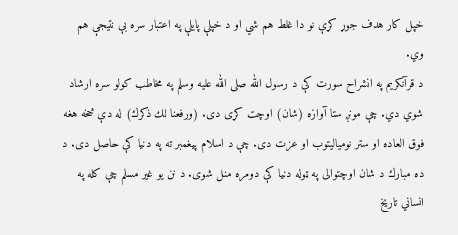خپل کار هدف جوړ کړې نو دا غلط هم شي او د خپلې پايلې په اعتبار سره بې نتيجې هم وي.
د قرآنکريم په انشراح سورت کې د رسول الله صلى الله عليه وسلم په مخاطب کولو سره ارشاد شوي دي. چې مونږ ستا آوازه (شان) اوچت کړى دى. (ورفعنا لك ذکرك) له دې څخه هغه فوق العاده او ستر نومياليتوب او عزت دى. چې د اسلام پيغمبر ته په دنيا کې حاصل دى. د ده مبارك د شان اوچتوالى په ټوله دنيا کې دومره منل شوى. د نن يو غير مسلم چې کله په انساني تاريخ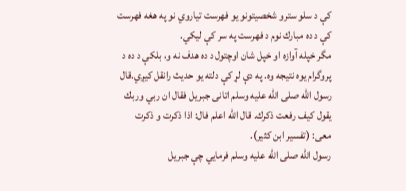کې د سلو سترو شخصيتونو يو فهرست تياروي نو په هغه فهرست کې د ده مبارك نوم د فهرست په سر کې ليکي.
مگر خپله آوازه او خپل شان اوچتول د ده هدف نه و، بلکې د ده د پروگرام يوه نتيجه وه. په دې لړ کې دلته يو حديث رانقل کيږي.قال رسول الله صلى الله عليه وسلم اتانى جبريل فقال ان ربي وربك يقول کيف رفعت ذکرك. قال الله اعلم فال: اذا ذکرت و ذکرت معى: (تفسير ابن کثير).
رسول الله صلى الله عليه وسلم فرمايي چې جبريل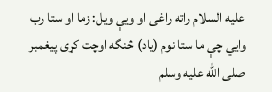عليه السلام راته راغى او ويې ويل: زما او ستا رب وايي چې ما ستا نوم (ياد) څنگه اوچت کړى پيغمبر صلى الله عليه وسلم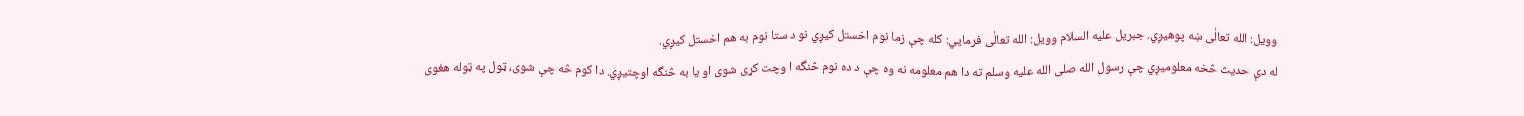وويل: الله تعالٰى ښه پوهيږي. جبريل عليه السلام وويل: الله تعالٰى فرمايي: کله چې زما نوم اخستل کيږي نو د ستا نوم به هم اخستل کيږي.
له دې حديث څخه معلوميږي چې رسول الله صلى الله عليه وسلم ته دا هم معلومه نه وه چې د ده نوم څنگه ا وچت کړى شوى او يا به څنگه اوچتيږي. دا کوم څه چې شوى، ټول په ټوله هغوى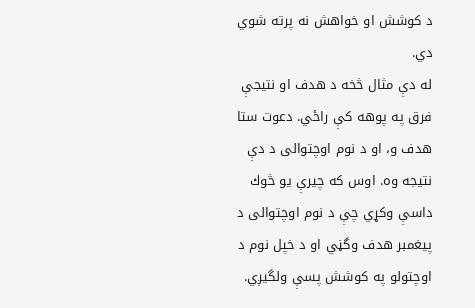د کوشش او خواهش نه پرته شوي دي.
له دې مثال څخه د هدف او نتيجې فرق په پوهه کې راځي. دعوت ستا هدف و، او د نوم اوچتوالى د دې نتيجه وه. اوس که چيرې يو څوك داسې وکړي چې د نوم اوچتوالى د پيغمبر هدف وگڼي او د خپل نوم د اوچتولو په کوشش پسې ولگيږي.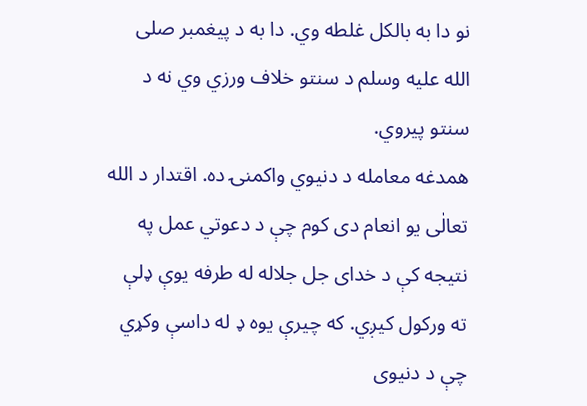نو دا به بالکل غلطه وي. دا به د پيغمبر صلى الله عليه وسلم د سنتو خلاف ورزي وي نه د سنتو پيروي.
همدغه معامله د دنيوي واکمنۍ ده. اقتدار د الله تعالٰى يو انعام دى کوم چې د دعوتي عمل په نتيجه کې د خداى جل جلاله له طرفه يوې ډلې ته ورکول کيږي. که چيرې يوه ډ له داسې وکړي چې د دنيوى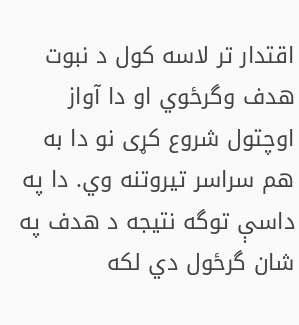اقتدار تر لاسه کول د نبوت هدف وگرځوي او دا آواز اوچتول شروع کړى نو دا به هم سراسر تيروتنه وي. دا په داسې توگه نتيجه د هدف په شان گرځول دي لکه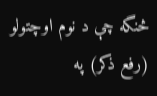څنگه چې د نوم اوچتولو (رفع ذکر) په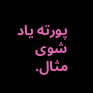پورته ياد شوى مثال.